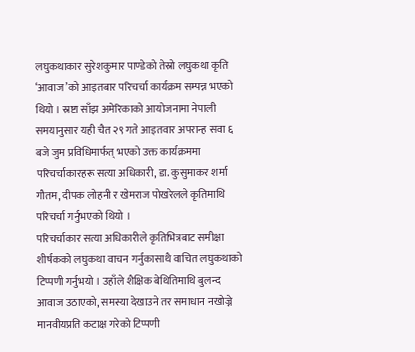लघुकथाकार सुरेशकुमार पाण्डेको तेस्रो लघुकथा कृति ‘आवाज’को आइतबार परिचर्चा कार्यक्रम सम्पन्न भएको थियो । स्रष्टा साँझ अमेरिकाको आयोजनामा नेपाली समयानुसार यही चैत २९ गते आइतवार अपरान्ह सवा ६ बजे जुम प्रविधिमार्फत् भएको उक्त कार्यक्रममा परिचर्चाकारहरू सत्या अधिकारी, डा. कुसुमाकर शर्मा गौतम, दीपक लोहनी र खेमराज पोखरेलले कृतिमाथि परिचर्चा गर्नुभएको थियो ।
परिचर्चाकार सत्या अधिकारीले कृतिभित्रबाट समीक्षा शीर्षकको लघुकथा वाचन गर्नुकासाथै वाचित लघुकथाको टिप्पणी गर्नुभयो । उहाँले शैक्षिक बेथितिमाथि बुलन्द आवाज उठाएको, समस्या देखाउने तर समाधान नखोज्ने मानवीयप्रति कटाक्ष गरेको टिप्पणी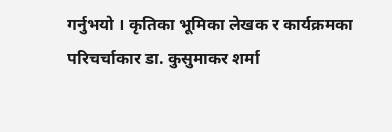गर्नुभयो । कृतिका भूमिका लेखक र कार्यक्रमका परिचर्चाकार डा. कुसुमाकर शर्मा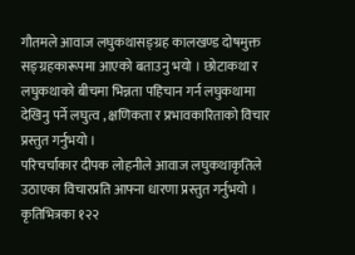गौतमले आवाज लघुकथासङ्ग्रह कालखण्ड दोषमुक्त सङ्ग्रहकारूपमा आएको बताउनु भयो । छोटाकथा र लघुकथाको बीचमा भिन्नता पहिचान गर्न लघुकथामा देखिनु पर्ने लघुत्व , क्षणिकता र प्रभावकारिताको विचार प्रस्तुत गर्नुभयो ।
परिचर्चाकार दीपक लोहनीले आवाज लघुकथाकृतिले उठाएका विचारप्रति आफ्ना धारणा प्रस्तुत गर्नुभयो । कृतिभित्रका १२२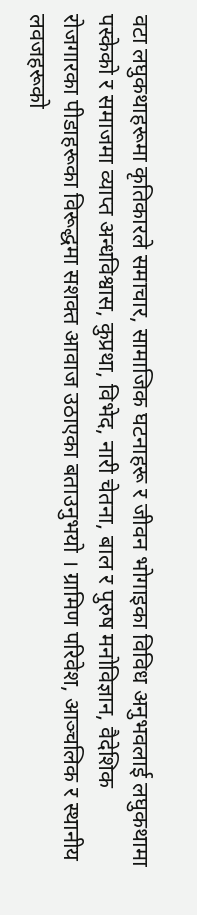वटा लघुकथाहरूमा कृतिकारले समाचार, सामाजिक घटनाहरू र जीवन भोगाइका विविध अनुभवलाई लघुकथामा पस्केको र समाजमा व्याप्त अन्धविश्वास, कुप्रथा, विभेद, नारी चेतना, बाल र पुरुष मनोविज्ञान, वैदेशिक रोजगारका पीडाहरूका विरूद्धमा सशक्त आवाज उठाएका बताउनुभयो । ग्रामिण परिवेश, आञ्चलिक र स्थानीय लवजहरूको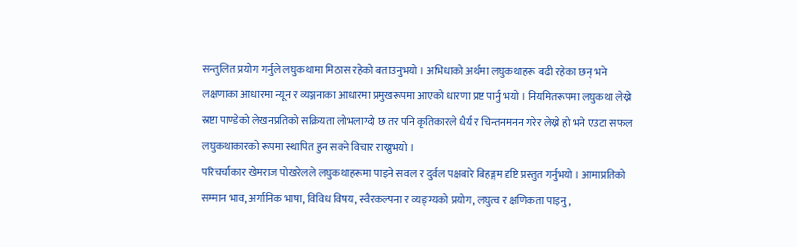सन्तुलित प्रयोग गर्नुले लघुकथामा मिठास रहेको बताउनुभयो । अभिधाको अर्थमा लघुकथाहरू बढी रहेका छन् भने लक्षणाका आधारमा न्यून र व्यञ्जनाका आधारमा प्रमुखरूपमा आएको धारणा प्रष्ट पार्नु भयो । नियमितरूपमा लघुकथा लेख्ने स्रष्टा पाण्डेको लेखनप्रतिको सक्रियता लोभलाग्दो छ तर पनि कृतिकारले धैर्य र चिन्तनमनन गरेर लेख्ने हो भने एउटा सफल लघुकथाकारको रूपमा स्थापित हुन सक्ने विचार राख्नुभयो ।
परिचर्चाकार खेमराज पोखरेलले लघुकथाहरूमा पाइने सवल र दुर्वल पक्षबारे बिहङ्गम दृष्टि प्रस्तुत गर्नुभयो । आमाप्रतिको सम्मान भाव, अर्गानिक भाषा, विविध विषय, स्वैरकल्पना र व्यङ्ग्यको प्रयोग, लघुत्व र क्षणिकता पाइनु ,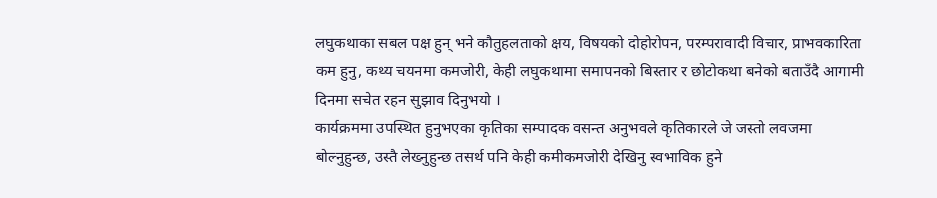लघुकथाका सबल पक्ष हुन् भने कौतुहलताको क्षय, विषयको दोहोरोपन, परम्परावादी विचार, प्राभवकारिता कम हुनु, कथ्य चयनमा कमजोरी, केही लघुकथामा समापनको बिस्तार र छोटोकथा बनेको बताउँदै आगामी दिनमा सचेत रहन सुझाव दिनुभयो ।
कार्यक्रममा उपस्थित हुनुभएका कृतिका सम्पादक वसन्त अनुभवले कृतिकारले जे जस्तो लवजमा बोल्नुहुन्छ, उस्तै लेख्नुहुन्छ तसर्थ पनि केही कमीकमजोरी देखिनु स्वभाविक हुने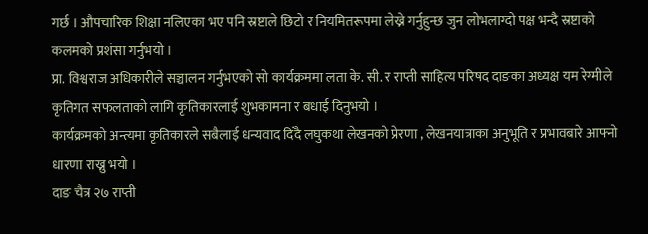गर्छ । औपचारिक शिक्षा नलिएका भए पनि स्रष्टाले छिटो र नियमितरूपमा लेख्ने गर्नुहुन्छ जुन लोभलाग्दो पक्ष भन्दै स्रष्टाको कलमको प्रशंसा गर्नुभयो ।
प्रा. विश्वराज अधिकारीले सञ्चालन गर्नुभएको सो कार्यक्रममा लता के. सी. र राप्ती साहित्य परिषद दाङका अध्यक्ष यम रेग्मीले कृतिगत सफलताको लागि कृतिकारलाई शुभकामना र बधाई दिनुभयो ।
कार्यक्रमको अन्त्यमा कृतिकारले सबैलाई धन्यवाद दिँदै लघुकथा लेखनको प्रेरणा , लेखनयात्राका अनुभूति र प्रभावबारे आफ्नो धारणा राख्नु भयो ।
दाङ चैत्र २७ राप्ती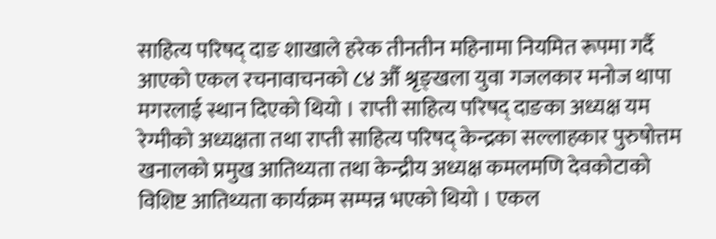साहित्य परिषद् दाङ शाखाले हरेक तीनतीन महिनामा नियमित रूपमा गर्दै आएको एकल रचनावाचनको ८४ औँ श्रृङ्खला युवा गजलकार मनोज थापा मगरलाई स्थान दिएको थियो । राप्ती साहित्य परिषद् दाङका अध्यक्ष यम रेग्मीको अध्यक्षता तथा राप्ती साहित्य परिषद् केन्द्रका सल्लाहकार पुरुषोत्तम खनालको प्रमुख आतिथ्यता तथा केन्द्रीय अध्यक्ष कमलमणि देवकोटाको विशिष्ट आतिथ्यता कार्यक्रम सम्पन्न भएको थियो । एकल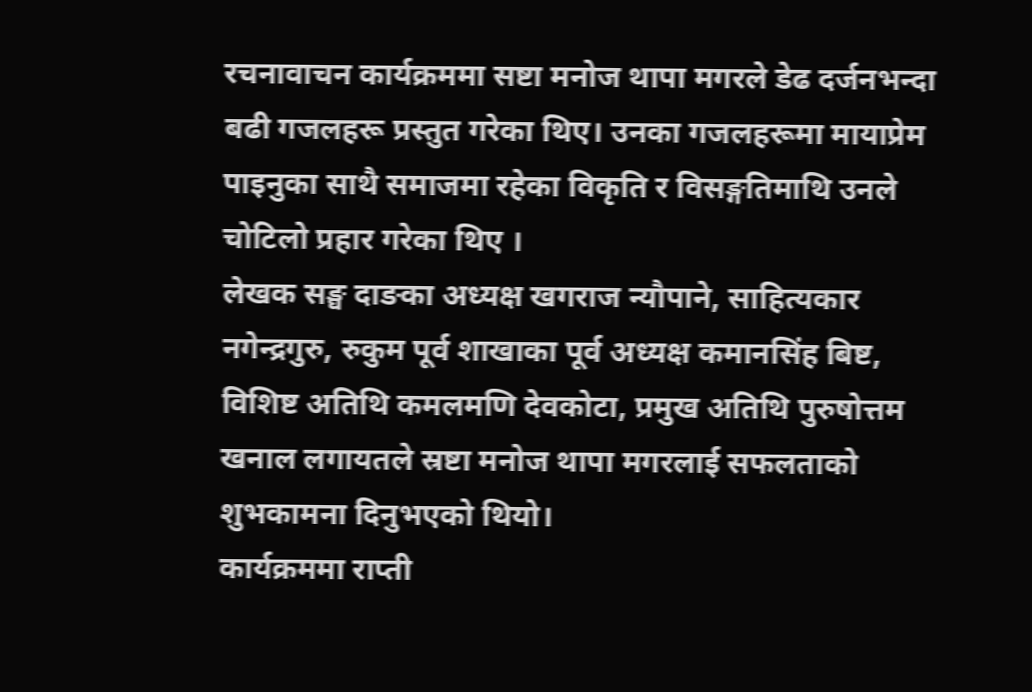रचनावाचन कार्यक्रममा सष्टा मनोज थापा मगरले डेढ दर्जनभन्दा बढी गजलहरू प्रस्तुत गरेका थिए। उनका गजलहरूमा मायाप्रेम पाइनुका साथै समाजमा रहेका विकृति र विसङ्गतिमाथि उनले चोटिलो प्रहार गरेका थिए ।
लेखक सङ्घ दाङका अध्यक्ष खगराज न्यौपाने, साहित्यकार नगेन्द्रगुरु, रुकुम पूर्व शाखाका पूर्व अध्यक्ष कमानसिंह बिष्ट, विशिष्ट अतिथि कमलमणि देवकोटा, प्रमुख अतिथि पुरुषोत्तम खनाल लगायतले स्रष्टा मनोज थापा मगरलाई सफलताको शुभकामना दिनुभएको थियो।
कार्यक्रममा राप्ती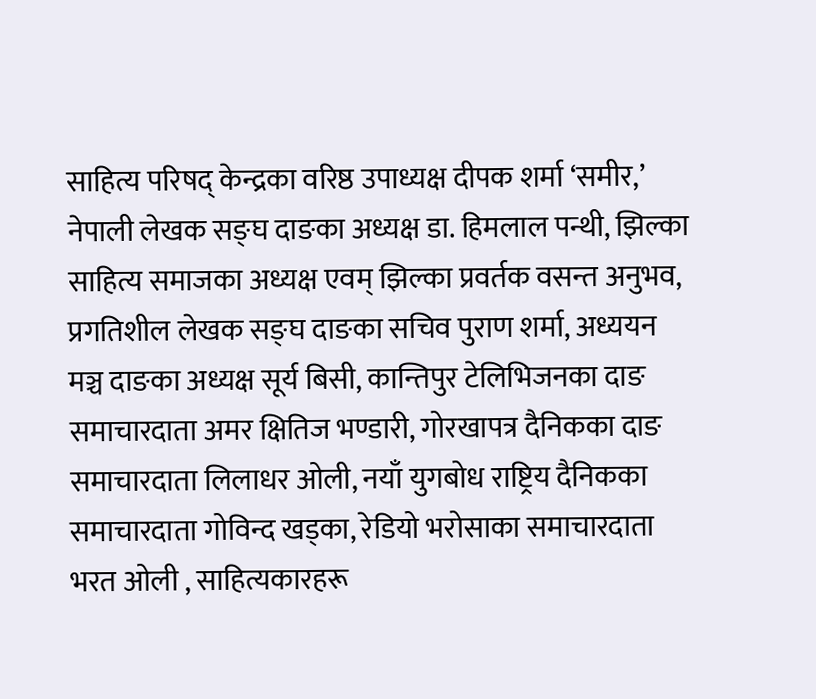साहित्य परिषद् केन्द्रका वरिष्ठ उपाध्यक्ष दीपक शर्मा ‘समीर,’ नेपाली लेखक सङ्घ दाङका अध्यक्ष डा. हिमलाल पन्थी, झिल्का साहित्य समाजका अध्यक्ष एवम् झिल्का प्रवर्तक वसन्त अनुभव, प्रगतिशील लेखक सङ्घ दाङका सचिव पुराण शर्मा, अध्ययन मञ्च दाङका अध्यक्ष सूर्य बिसी, कान्तिपुर टेलिभिजनका दाङ समाचारदाता अमर क्षितिज भण्डारी, गोरखापत्र दैनिकका दाङ समाचारदाता लिलाधर ओली, नयाँ युगबोध राष्ट्रिय दैनिकका समाचारदाता गोविन्द खड्का, रेडियो भरोसाका समाचारदाता भरत ओली , साहित्यकारहरू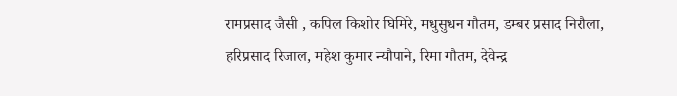रामप्रसाद जैसी , कपिल किशोर घिमिरे, मधुसुधन गौतम, डम्बर प्रसाद निरौला, हरिप्रसाद रिजाल, महेश कुमार न्यौपाने, रिमा गौतम, देवेन्द्र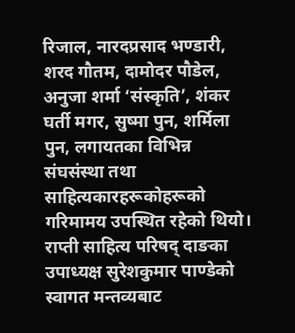रिजाल, नारदप्रसाद भण्डारी, शरद गौतम, दामोदर पौडेल, अनुजा शर्मा ‘संस्कृति’, शंकर घर्ती मगर, सुष्मा पुन, शर्मिला पुन, लगायतका विभिन्न संघसंस्था तथा साहित्यकारहरूकोहरूको गरिमामय उपस्थित रहेको थियो। राप्ती साहित्य परिषद् दाङका उपाध्यक्ष सुरेशकुमार पाण्डेको स्वागत मन्तव्यबाट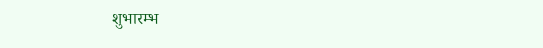शुभारम्भ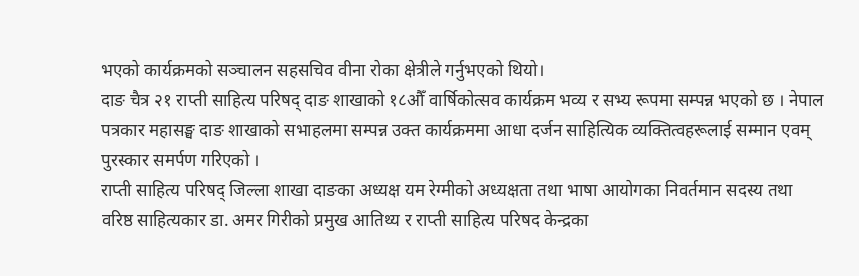भएको कार्यक्रमको सञ्चालन सहसचिव वीना रोका क्षेत्रीले गर्नुभएको थियो।
दाङ चैत्र २१ राप्ती साहित्य परिषद् दाङ शाखाको १८औँ वार्षिकोत्सव कार्यक्रम भव्य र सभ्य रूपमा सम्पन्न भएको छ । नेपाल पत्रकार महासङ्घ दाङ शाखाको सभाहलमा सम्पन्न उक्त कार्यक्रममा आधा दर्जन साहित्यिक व्यक्तित्वहरूलाई सम्मान एवम् पुरस्कार समर्पण गरिएको ।
राप्ती साहित्य परिषद् जिल्ला शाखा दाङका अध्यक्ष यम रेग्मीको अध्यक्षता तथा भाषा आयोगका निवर्तमान सदस्य तथा वरिष्ठ साहित्यकार डा. अमर गिरीको प्रमुख आतिथ्य र राप्ती साहित्य परिषद केन्द्रका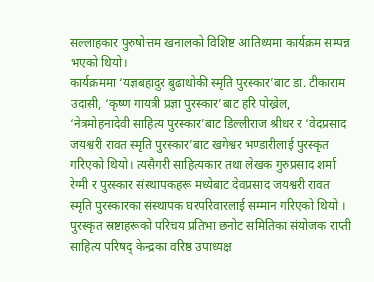सल्लाहकार पुरुषोत्तम खनालको विशिष्ट आतिथ्यमा कार्यक्रम सम्पन्न भएको थियो।
कार्यक्रममा ‘यज्ञबहादुर बुढाथोकी स्मृति पुरस्कार’बाट डा. टीकाराम उदासी, ‘कृष्ण गायत्री प्रज्ञा पुरस्कार’बाट हरि पोख्रेल, ‘नेत्रमोहनादेवी साहित्य पुरस्कार’बाट डिल्लीराज श्रीधर र ‘वेदप्रसाद जयश्वरी रावत स्मृति पुरस्कार’बाट खगेश्वर भण्डारीलाई पुरस्कृत गरिएको थियो। त्यसैगरी साहित्यकार तथा लेखक गुरुप्रसाद शर्मा रेग्मी र पुरस्कार संस्थापकहरू मध्येबाट देवप्रसाद जयश्वरी रावत स्मृति पुरस्कारका संस्थापक घरपरिवारलाई सम्मान गरिएको थियो । पुरस्कृत स्रष्टाहरूको परिचय प्रतिभा छनोट समितिका संयोजक राप्ती साहित्य परिषद् केन्द्रका वरिष्ठ उपाध्यक्ष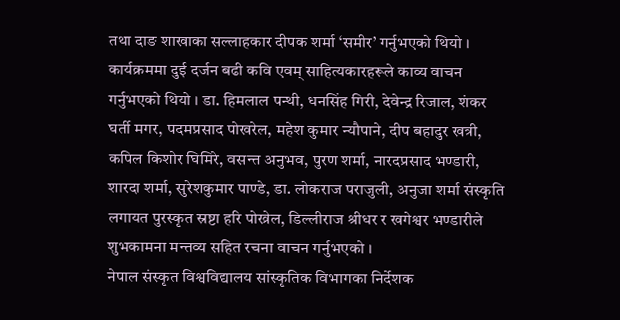तथा दाङ शाखाका सल्लाहकार दीपक शर्मा ‘समीर’ गर्नुभएको थियो ।
कार्यक्रममा दुई दर्जन बढी कवि एवम् साहित्यकारहरूले काव्य वाचन गर्नुभएको थियो । डा. हिमलाल पन्थी, धनसिंह गिरी, देवेन्द्र रिजाल, शंकर घर्ती मगर, पदमप्रसाद पोखरेल, महेश कुमार न्यौपाने, दीप बहादुर खत्री, कपिल किशोर घिमिरे, वसन्त अनुभव, पुरण शर्मा, नारदप्रसाद भण्डारी, शारदा शर्मा, सुरेशकुमार पाण्डे, डा. लोकराज पराजुली, अनुजा शर्मा संस्कृति लगायत पुरस्कृत स्रष्टा हरि पोख्रेल, डिल्लीराज श्रीधर र खगेश्वर भण्डारीले शुभकामना मन्तव्य सहित रचना वाचन गर्नुभएको ।
नेपाल संस्कृत विश्वविद्यालय सांस्कृतिक विभागका निर्देशक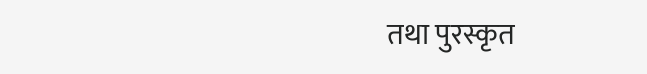तथा पुरस्कृत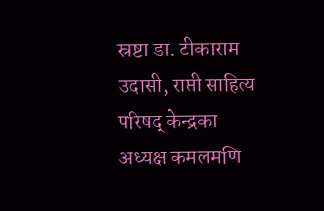स्रष्टा डा. टीकाराम उदासी, राप्ती साहित्य परिषद् केन्द्रका अध्यक्ष कमलमणि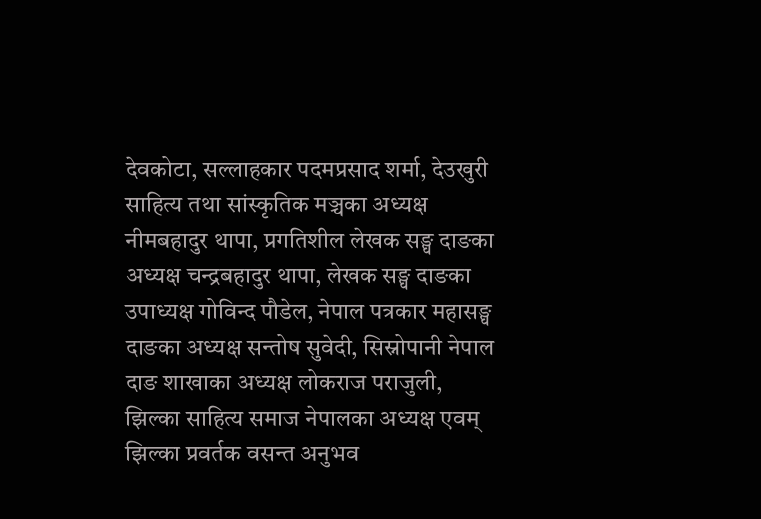देवकोटा, सल्लाहकार पदमप्रसाद शर्मा, देउखुरी साहित्य तथा सांस्कृतिक मञ्चका अध्यक्ष नीमबहादुर थापा, प्रगतिशील लेखक सङ्घ दाङका अध्यक्ष चन्द्रबहादुर थापा, लेखक सङ्घ दाङका उपाध्यक्ष गोविन्द पौडेल, नेपाल पत्रकार महासङ्घ दाङका अध्यक्ष सन्तोष सुवेदी, सिस्नोपानी नेपाल दाङ शाखाका अध्यक्ष लोकराज पराजुली, झिल्का साहित्य समाज नेपालका अध्यक्ष एवम् झिल्का प्रवर्तक वसन्त अनुभव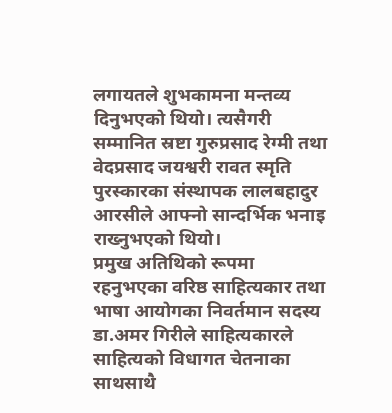लगायतले शुभकामना मन्तव्य दिनुभएको थियो। त्यसैगरी सम्मानित स्रष्टा गुरुप्रसाद रेग्मी तथा वेदप्रसाद जयश्वरी रावत स्मृति पुरस्कारका संस्थापक लालबहादुर आरसीले आफ्नो सान्दर्भिक भनाइ राख्नुभएको थियो।
प्रमुख अतिथिको रूपमा रहनुभएका वरिष्ठ साहित्यकार तथा भाषा आयोगका निवर्तमान सदस्य डा.अमर गिरीले साहित्यकारले साहित्यको विधागत चेतनाका साथसाथै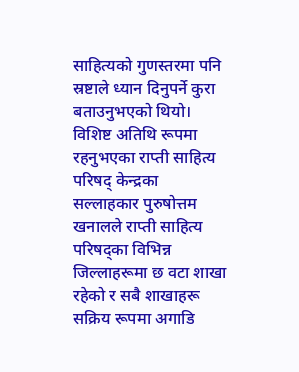साहित्यको गुणस्तरमा पनि स्रष्टाले ध्यान दिनुपर्ने कुरा बताउनुभएको थियो। विशिष्ट अतिथि रूपमा रहनुभएका राप्ती साहित्य परिषद् केन्द्रका सल्लाहकार पुरुषोत्तम खनालले राप्ती साहित्य परिषद्का विभिन्न जिल्लाहरूमा छ वटा शाखा रहेको र सबै शाखाहरू सक्रिय रूपमा अगाडि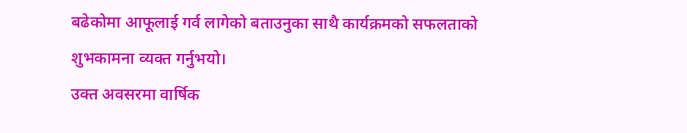बढेकोमा आफूलाई गर्व लागेको बताउनुका साथै कार्यक्रमको सफलताको शुभकामना व्यक्त गर्नुभयो।
उक्त अवसरमा वार्षिक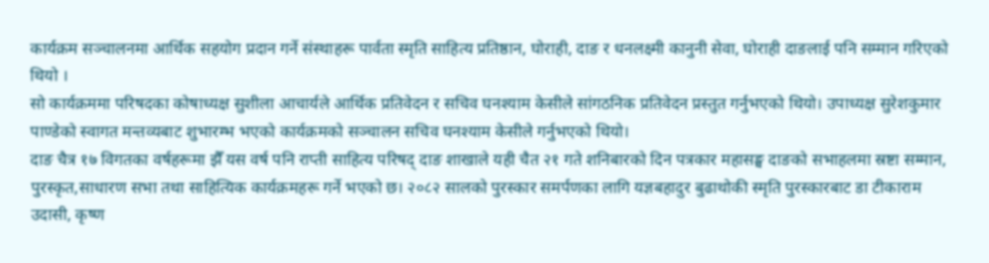कार्यक्रम सञ्चालनमा आर्थिक सहयोग प्रदान गर्ने संस्थाहरू पार्वता स्मृति साहित्य प्रतिष्ठान, घोराही, दाङ र धनलक्ष्मी कानुनी सेवा, घोराही दाङलाई पनि सम्मान गरिएको थियो ।
सो कार्यक्रममा परिषदका कोषाध्यक्ष सुशीला आचार्यले आर्थिक प्रतिवेदन र सचिव घनश्याम केसीले सांगठनिक प्रतिवेदन प्रस्तुत गर्नुभएको थियो। उपाध्यक्ष सुरेशकुमार पाण्डेको स्वागत मन्तव्यबाट शुभारम्भ भएको कार्यक्रमको सञ्चालन सचिव घनश्याम केसीले गर्नुभएको थियो।
दाङ चैत्र १७ विगतका वर्षहरूमा झैँ यस वर्ष पनि राप्ती साहित्य परिषद् दाङ शाखाले यही चैत २१ गते शनिबारको दिन पत्रकार महासङ्घ दाङको सभाहलमा स्रष्टा सम्मान, पुरस्कृत,साधारण सभा तथा साहित्यिक कार्यक्रमहरू गर्ने भएको छ। २०८२ सालको पुरस्कार समर्पणका लागि यज्ञबहादुर बुढाथोकी स्मृति पुरस्कारबाट डा टीकाराम उदासी, कृष्ण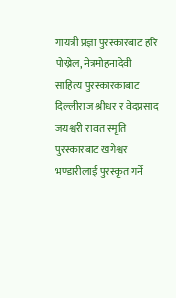गायत्री प्रज्ञा पुरस्कारबाट हरि पोख्रेल, नेत्रमोहनादेवी साहित्य पुरस्कारकाबाट दिल्लीराज श्रीधर र वेदप्रसाद जयश्वरी रावत स्मृति पुरस्कारबाट खगेश्वर भण्डारीलाई पुरस्कृत गर्ने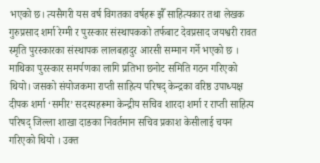भएको छ। त्यसैगरी यस वर्ष विगतका वर्षहरू झैँ साहित्यकार तथा लेखक गुरुप्रसाद शर्मा रेग्मी र पुरस्कार संस्थापकको तर्फबाट देवप्रसाद जयश्वरी रावत स्मृति पुरस्कारका संस्थापक लालबहादुर आरसी सम्मान गर्ने भएको छ । माथिका पुरस्कार समर्पणका लागि प्रतिभा छनोट समिति गठन गरिएको थियो। जसको संयोजकमा राप्ती साहित्य परिषद् केन्द्रका वरिष्ठ उपाध्यक्ष दीपक शर्मा ‘समीर’ सदस्यहरूमा केन्द्रीय सचिव शारदा शर्मा र राप्ती साहित्य परिषद् जिल्ला शाखा दाङका निवर्तमान सचिव प्रकाश केसीलाई चयन गरिएको थियो । उक्त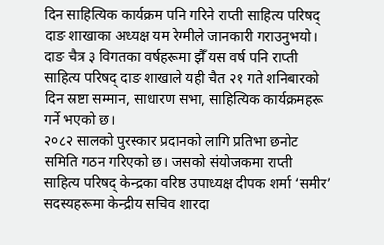दिन साहित्यिक कार्यक्रम पनि गरिने राप्ती साहित्य परिषद् दाङ शाखाका अध्यक्ष यम रेग्मीले जानकारी गराउनुभयो।
दाङ चैत्र ३ विगतका वर्षहरूमा झैँ यस वर्ष पनि राप्ती साहित्य परिषद् दाङ शाखाले यही चैत २१ गते शनिबारको दिन स्रष्टा सम्मान, साधारण सभा, साहित्यिक कार्यक्रमहरू गर्ने भएको छ।
२०८२ सालको पुरस्कार प्रदानको लागि प्रतिभा छनोट समिति गठन गरिएको छ। जसको संयोजकमा राप्ती साहित्य परिषद् केन्द्रका वरिष्ठ उपाध्यक्ष दीपक शर्मा ‘समीर’ सदस्यहरूमा केन्द्रीय सचिव शारदा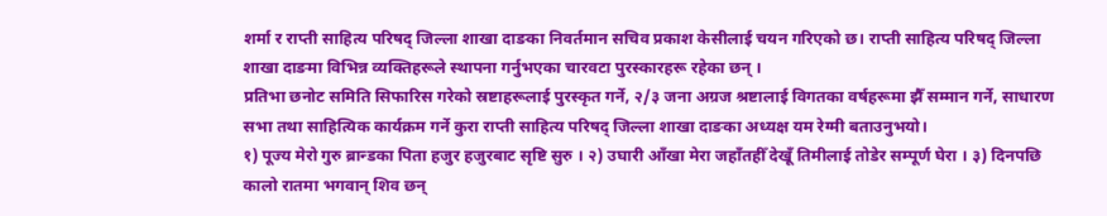शर्मा र राप्ती साहित्य परिषद् जिल्ला शाखा दाङका निवर्तमान सचिव प्रकाश केसीलाई चयन गरिएको छ। राप्ती साहित्य परिषद् जिल्ला शाखा दाङमा विभिन्न व्यक्तिहरूले स्थापना गर्नुभएका चारवटा पुरस्कारहरू रहेका छन् ।
प्रतिभा छनोट समिति सिफारिस गरेको स्रष्टाहरूलाई पुरस्कृत गर्ने, २/३ जना अग्रज श्रष्टालाई विगतका वर्षहरूमा झैँ सम्मान गर्ने, साधारण सभा तथा साहित्यिक कार्यक्रम गर्ने कुरा राप्ती साहित्य परिषद् जिल्ला शाखा दाङका अध्यक्ष यम रेग्मी बताउनुभयो।
१) पूज्य मेरो गुरु ब्रान्डका पिता हजुर हजुरबाट सृष्टि सुरु । २) उघारी आँखा मेरा जहाँतहीँ देखूँ तिमीलाई तोडेर सम्पूर्ण घेरा । ३) दिनपछि कालो रातमा भगवान् शिव छन्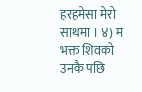हरहमेसा मेरो साथमा । ४) म भक्त शिवको उनकै पछि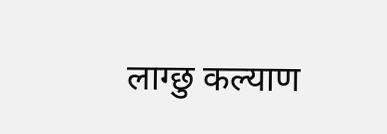लाग्छु कल्याण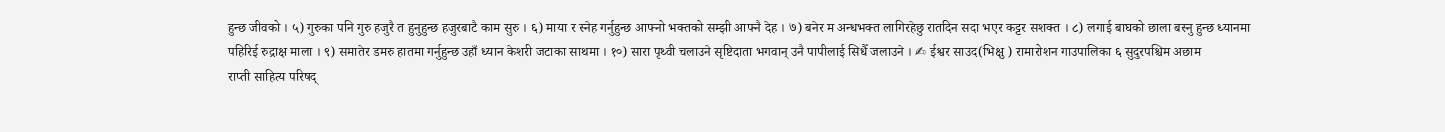हुन्छ जीवको । ५) गुरुका पनि गुरु हजुरै त हुनुहुन्छ हजुरबाटै काम सुरु । ६) माया र स्नेह गर्नुहुन्छ आफ्नो भक्तको सम्झी आफ्नै देह । ७) बनेर म अन्धभक्त लागिरहेछु रातदिन सदा भएर कट्टर सशक्त । ८) लगाई बाघको छाला बस्नु हुन्छ ध्यानमा पहिरिई रुद्राक्ष माला । ९) समातेर डमरु हातमा गर्नुहुन्छ उहाँ ध्यान केशरी जटाका साथमा । १०) सारा पृथ्वी चलाउने सृष्टिदाता भगवान् उनै पापीलाई सिधैँ जलाउने । ✍ ईश्वर साउद(भिक्षु ) रामारोशन गाउपालिका ६ सुदुरपश्चिम अछाम
राप्ती साहित्य परिषद्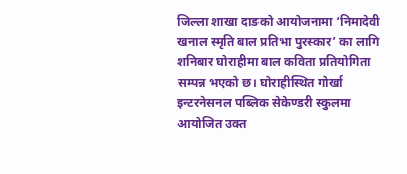जिल्ला शाखा दाङको आयोजनामा ‘निमादेवी खनाल स्मृति बाल प्रतिभा पुरस्कार’ का लागि शनिबार घोराहीमा बाल कविता प्रतियोगिता सम्पन्न भएको छ। घोराहीस्थित गोर्खा इन्टरनेसनल पब्लिक सेकेण्डरी स्कुलमा आयोजित उक्त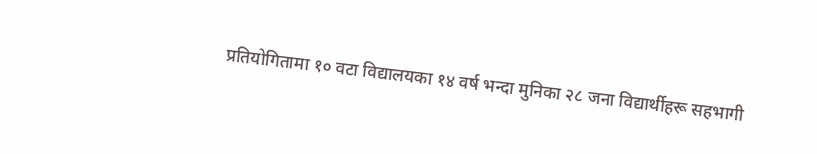प्रतियोगितामा १० वटा विद्यालयका १४ वर्ष भन्दा मुनिका २८ जना विद्यार्थीहरू सहभागी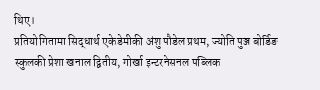थिए।
प्रतियोगितामा सिद्धार्थ एकेडेमीकी अंशु पौडेल प्रथम, ज्योति पुञ्ज बोर्डिङ स्कुलकी प्रेशा खनाल द्वितीय, गोर्खा इन्टरनेसनल पब्लिक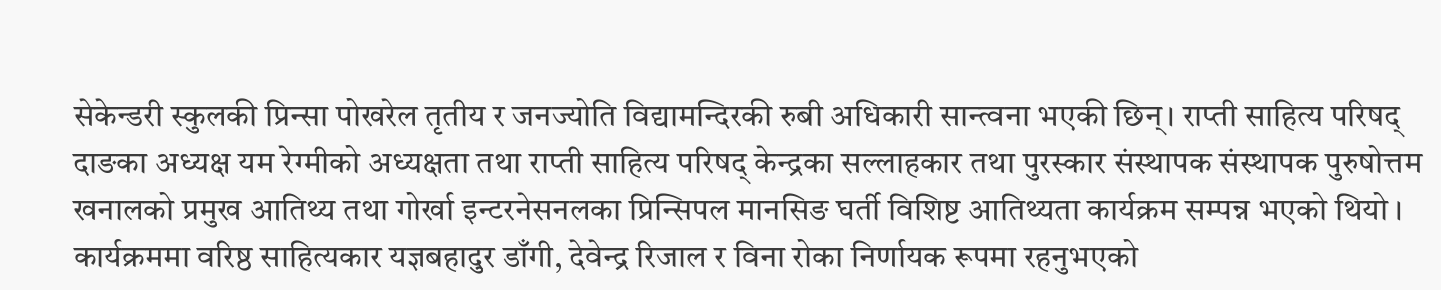सेकेन्डरी स्कुलकी प्रिन्सा पोखरेल तृतीय र जनज्योति विद्यामन्दिरकी रुबी अधिकारी सान्त्वना भएकी छिन्। राप्ती साहित्य परिषद् दाङका अध्यक्ष यम रेग्मीको अध्यक्षता तथा राप्ती साहित्य परिषद् केन्द्रका सल्लाहकार तथा पुरस्कार संस्थापक संस्थापक पुरुषोत्तम खनालको प्रमुख आतिथ्य तथा गोर्खा इन्टरनेसनलका प्रिन्सिपल मानसिङ घर्ती विशिष्ट आतिथ्यता कार्यक्रम सम्पन्न भएको थियो । कार्यक्रममा वरिष्ठ साहित्यकार यज्ञबहादुर डाँगी, देवेन्द्र रिजाल र विना रोका निर्णायक रूपमा रहनुभएको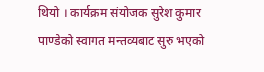थियो । कार्यक्रम संयोजक सुरेश कुमार पाण्डेको स्वागत मन्तव्यबाट सुरु भएको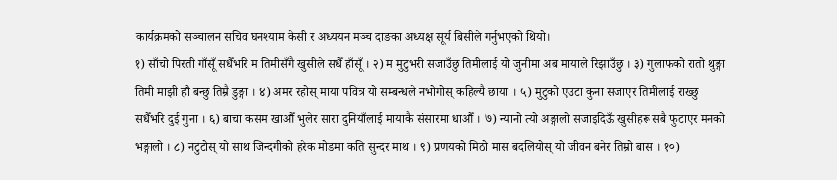कार्यक्रमको सञ्चालन सचिव घनश्याम केसी र अध्ययन मञ्च दाङका अध्यक्ष सूर्य बिसीले गर्नुभएको थियो।
१) साँचो पिरती गाँसूँ सधैँभरि म तिमीसँगै खुसीले सधैँ हाँसूँ । २) म मुटुभरी सजाउँछु तिमीलाई यो जुनीमा अब मायाले रिझाउँछु । ३) गुलाफको रातो थुङ्गा तिमी माझी हौ बन्छु तिम्रै डुङ्गा । ४) अमर रहोस् माया पवित्र यो सम्बन्धले नभोगोस् कहिल्यै छाया । ५) मुटुको एउटा कुना सजाएर तिमीलाई राख्छु सधैँभरि दुई गुना । ६) बाचा कसम खाऔँ भुलेर सारा दुनियाँलाई मायाकै संसारमा धाऔँ । ७) न्यानो त्यो अङ्गालो सजाइदिऊँ खुसीहरू सबै फुटाएर मनको भङ्गालो । ८) नटुटोस् यो साथ जिन्दगीको हरेक मोडमा कति सुन्दर माथ । ९) प्रणयको मिठो मास बदलियोस् यो जीवन बनेर तिम्रो बास । १०)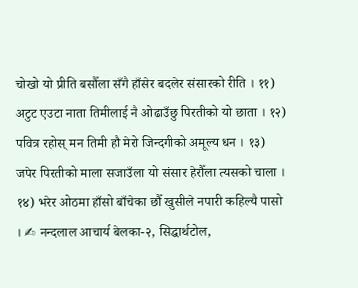चोखो यो प्रीति बसौँला सँगै हाँसेर बदलेर संसारको रीति । ११) अटुट एउटा नाता तिमीलाई नै ओढाउँछु पिरतीको यो छाता । १२) पवित्र रहोस् मन तिमी हौ मेरो जिन्दगीको अमूल्य धन । १३) जपेर पिरतीको माला सजाउँला यो संसार हेरौँला त्यसको चाला । १४) भरेर ओठमा हाँसो बाँचेका छौँ खुसीले नपारी कहिल्यै पासो । ✍ नन्दलाल आचार्य बेलका-२, सिद्धार्थटोल,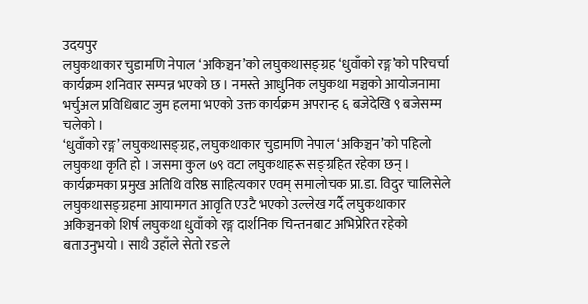उदयपुर
लघुकथाकार चुडामणि नेपाल ‘अकिञ्चन’को लघुकथासङ्ग्रह ‘धुवाँको रङ्ग’को परिचर्चा कार्यक्रम शनिवार सम्पन्न भएको छ । नमस्ते आधुनिक लघुकथा मञ्चको आयोजनामा भर्चुअल प्रविधिबाट जुम हलमा भएको उक्त कार्यक्रम अपरान्ह ६ बजेदेखि ९ बजेसम्म चलेको ।
‘धुवाँको रङ्ग’ लघुकथासङ्ग्रह, लघुकथाकार चुडामणि नेपाल ‘अकिञ्चन’को पहिलो लघुकथा कृति हो । जसमा कुल ७९ वटा लघुकथाहरू सङ्ग्रहित रहेका छन् ।
कार्यक्रमका प्रमुख अतिथि वरिष्ठ साहित्यकार एवम् समालोचक प्रा.डा. विदुर चालिसेले लघुकथासङ्ग्रहमा आयामगत आवृति एउटै भएको उल्लेख गर्दै लघुकथाकार अकिञ्चनको शिर्ष लघुकथा धुवाँको रङ्ग दार्शनिक चिन्तनबाट अभिप्रेरित रहेको बताउनुभयो । साथै उहाँले सेतो रङले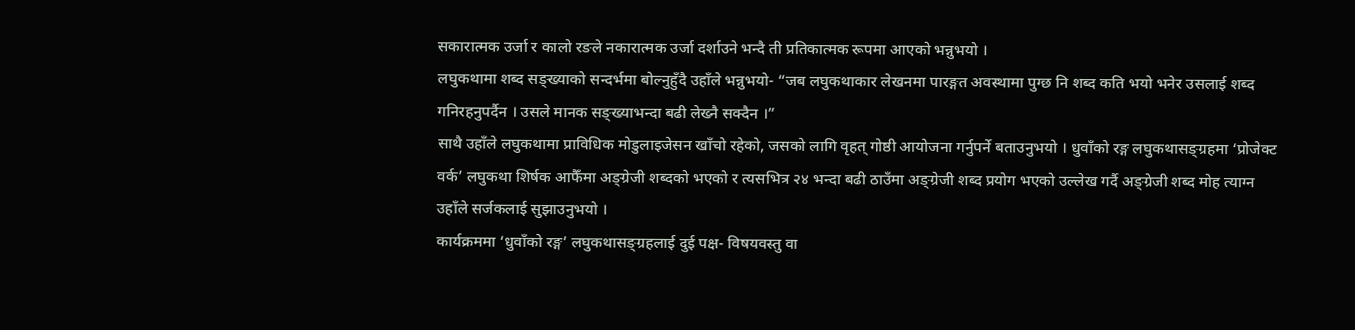सकारात्मक उर्जा र कालो रङले नकारात्मक उर्जा दर्शाउने भन्दै ती प्रतिकात्मक रूपमा आएको भन्नुभयो ।
लघुकथामा शब्द सङ्ख्याको सन्दर्भमा बोल्नुहुँदै उहाँले भन्नुभयो- “जब लघुकथाकार लेखनमा पारङ्गत अवस्थामा पुग्छ नि शब्द कति भयो भनेर उसलाई शब्द गनिरहनुपर्दैन । उसले मानक सङ्ख्याभन्दा बढी लेख्नै सक्दैन ।”
साथै उहाँले लघुकथामा प्राविधिक मोडुलाइजेसन खाँचो रहेको, जसको लागि वृहत् गोष्ठी आयोजना गर्नुपर्ने बताउनुभयो । धुवाँको रङ्ग लघुकथासङ्ग्रहमा ‘प्रोजेक्ट वर्क’ लघुकथा शिर्षक आफैँमा अङ्ग्रेजी शब्दको भएको र त्यसभित्र २४ भन्दा बढी ठाउँमा अङ्ग्रेजी शब्द प्रयोग भएको उल्लेख गर्दै अङ्ग्रेजी शब्द मोह त्याग्न उहाँले सर्जकलाई सुझाउनुभयो ।
कार्यक्रममा ‘धुवाँको रङ्ग’ लघुकथासङ्ग्रहलाई दुई पक्ष- विषयवस्तु वा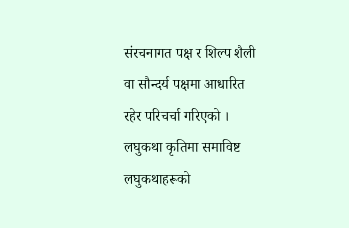संरचनागत पक्ष र शिल्प शैली वा सौन्दर्य पक्षमा आधारित रहेर परिचर्चा गरिएको । लघुकथा कृतिमा समाविष्ट लघुकथाहरूको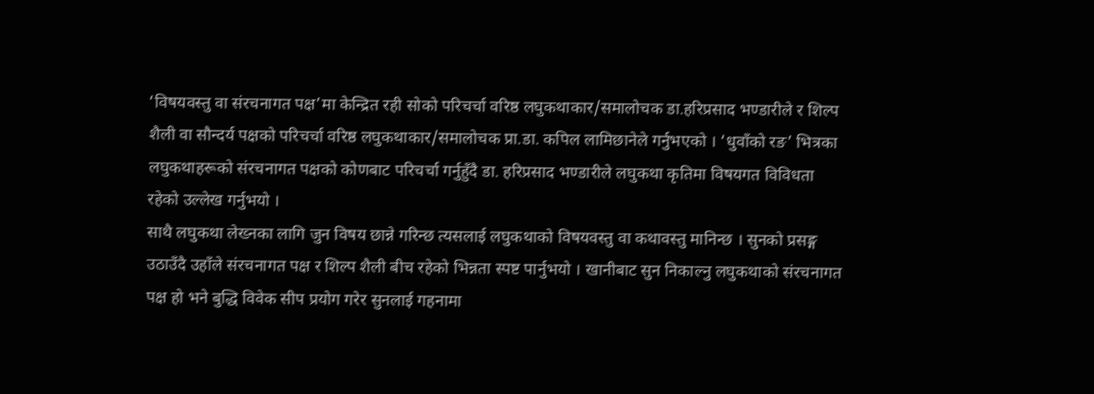‘विषयवस्तु वा संरचनागत पक्ष’मा केन्द्रित रही सोको परिचर्चा वरिष्ठ लघुकथाकार/समालोचक डा.हरिप्रसाद भण्डारीले र शिल्प शैली वा सौन्दर्य पक्षको परिचर्चा वरिष्ठ लघुकथाकार/समालोचक प्रा.डा. कपिल लामिछानेले गर्नुभएको । ‘धुवाँको रङ’ भित्रका लघुकथाहरूको संरचनागत पक्षको कोणबाट परिचर्चा गर्नुहुँदै डा. हरिप्रसाद भण्डारीले लघुकथा कृतिमा विषयगत विविधता रहेको उल्लेख गर्नुभयो ।
साथै लघुकथा लेख्नका लागि जुन विषय छान्ने गरिन्छ त्यसलाई लघुकथाको विषयवस्तु वा कथावस्तु मानिन्छ । सुनको प्रसङ्ग उठाउँदै उहाँले संरचनागत पक्ष र शिल्प शैली बीच रहेको भिन्नता स्पष्ट पार्नुभयो । खानीबाट सुन निकाल्नु लघुकथाको संरचनागत पक्ष हो भने बुद्धि विवेक सीप प्रयोग गरेर सुनलाई गहनामा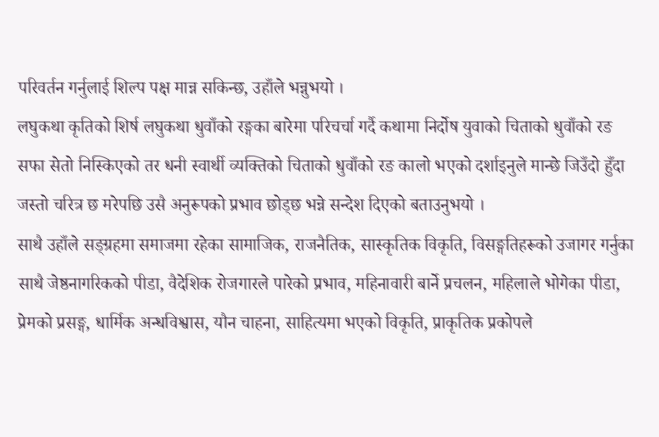परिवर्तन गर्नुलाई शिल्प पक्ष मान्न सकिन्छ, उहाँले भन्नुभयो ।
लघुकथा कृतिको शिर्ष लघुकथा धुवाँको रङ्गका बारेमा परिचर्चा गर्दै कथामा निर्दोष युवाको चिताको धुवाँको रङ सफा सेतो निस्किएको तर धनी स्वार्थी व्यक्तिको चिताको धुवाँको रङ कालो भएको दर्शाइनुले मान्छे जिउँदो हुँदा जस्तो चरित्र छ मरेपछि उसै अनुरूपको प्रभाव छोड्छ भन्ने सन्देश दिएको बताउनुभयो ।
साथै उहाँले सङ्ग्रहमा समाजमा रहेका सामाजिक, राजनैतिक, सास्कृतिक विकृति, विसङ्गतिहरूको उजागर गर्नुका साथै जेष्ठनागरिकको पीडा, वैदेशिक रोजगारले पारेको प्रभाव, महिनावारी बार्ने प्रचलन, महिलाले भोगेका पीडा, प्रेमको प्रसङ्ग, धार्मिक अन्धविश्वास, यौन चाहना, साहित्यमा भएको विकृति, प्राकृतिक प्रकोपले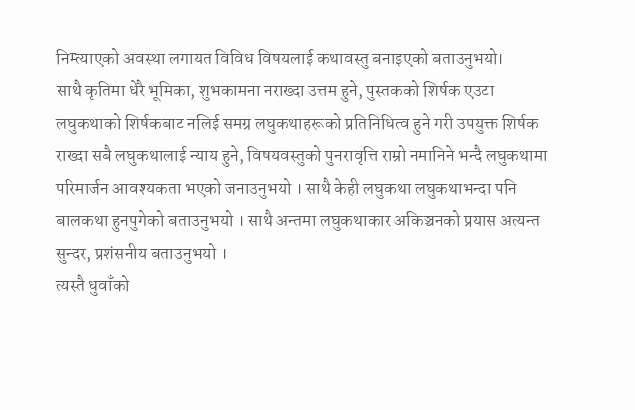निम्त्याएको अवस्था लगायत विविध विषयलाई कथावस्तु बनाइएको बताउनुभयो।
साथै कृतिमा धेरै भूमिका, शुभकामना नराख्दा उत्तम हुने, पुस्तकको शिर्षक एउटा लघुकथाको शिर्षकबाट नलिई समग्र लघुकथाहरूको प्रतिनिधित्व हुने गरी उपयुक्त शिर्षक राख्दा सबै लघुकथालाई न्याय हुने, विषयवस्तुको पुनरावृत्ति राम्रो नमानिने भन्दै लघुकथामा परिमार्जन आवश्यकता भएको जनाउनुभयो । साथै केही लघुकथा लघुकथाभन्दा पनि बालकथा हुनपुगेको बताउनुभयो । साथै अन्तमा लघुकथाकार अकिञ्चनको प्रयास अत्यन्त सुन्दर, प्रशंसनीय बताउनुभयो ।
त्यस्तै धुवाँको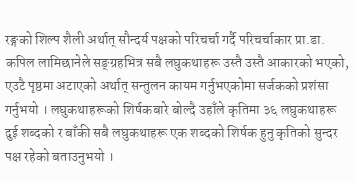रङ्गको शिल्प शैली अर्थात् सौन्दर्य पक्षको परिचर्चा गर्दै परिचर्चाकार प्रा.डा. कपिल लामिछानेले सङ्ग्रहभित्र सबै लघुकथाहरू उस्तै उस्तै आकारको भएको, एउटै पृष्ठमा अटाएको अर्थात् सन्तुलन कायम गर्नुभएकोमा सर्जकको प्रशंसा गर्नुभयो । लघुकथाहरूको शिर्षकबारे बोल्दै उहाँले कृतिमा ३६ लघुकथाहरू दुई शब्दको र बाँकी सबै लघुकथाहरू एक शब्दको शिर्षक हुनु कृतिको सुन्दर पक्ष रहेको बताउनुभयो ।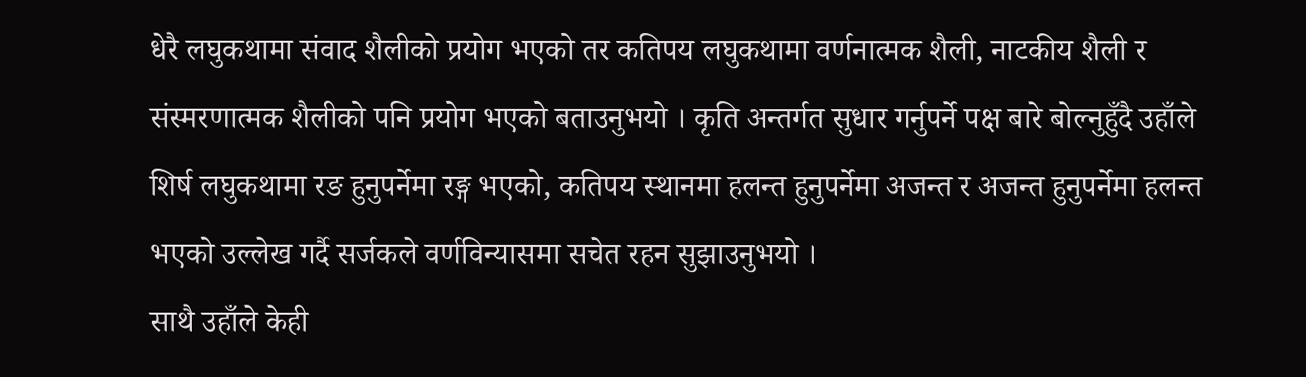धेरै लघुकथामा संवाद शैलीको प्रयोग भएको तर कतिपय लघुकथामा वर्णनात्मक शैली, नाटकीय शैली र संस्मरणात्मक शैलीको पनि प्रयोग भएको बताउनुभयो । कृति अन्तर्गत सुधार गर्नुपर्ने पक्ष बारे बोल्नुहुँदै उहाँले शिर्ष लघुकथामा रङ हुनुपर्नेमा रङ्ग भएको, कतिपय स्थानमा हलन्त हुनुपर्नेमा अजन्त र अजन्त हुनुपर्नेमा हलन्त भएको उल्लेख गर्दै सर्जकले वर्णविन्यासमा सचेत रहन सुझाउनुभयो ।
साथै उहाँले केही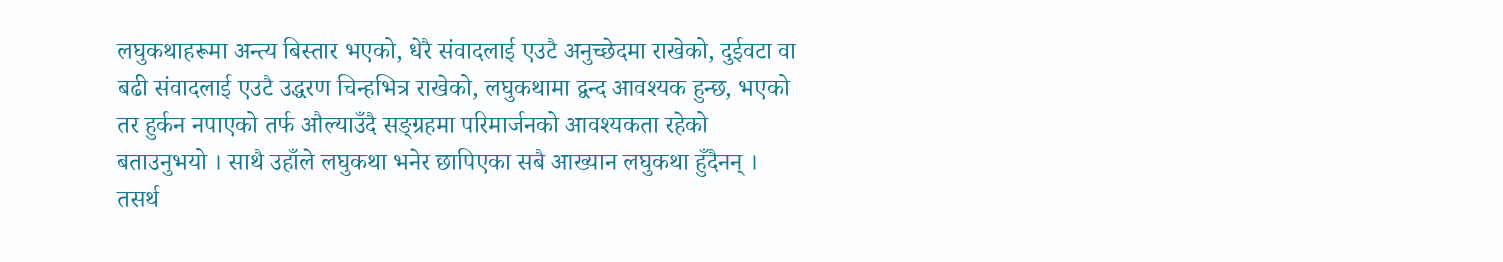लघुकथाहरूमा अन्त्य बिस्तार भएको, धेरै संवादलाई एउटै अनुच्छेदमा राखेको, दुईवटा वा बढी संवादलाई एउटै उद्धरण चिन्हभित्र राखेको, लघुकथामा द्वन्द आवश्यक हुन्छ, भएको तर हुर्कन नपाएको तर्फ औल्याउँदै सङ्ग्रहमा परिमार्जनको आवश्यकता रहेको बताउनुभयो । साथै उहाँले लघुकथा भनेर छापिएका सबै आख्यान लघुकथा हुँदैनन् । तसर्थ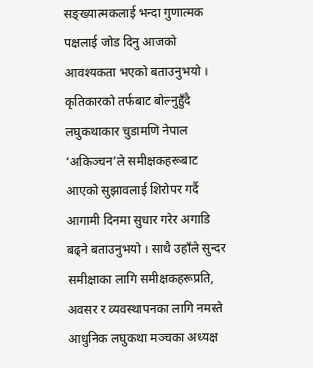सङ्ख्यात्मकलाई भन्दा गुणात्मक पक्षलाई जोड दिनु आजको आवश्यकता भएको बताउनुभयो ।
कृतिकारको तर्फबाट बोल्नुहुँदै लघुकथाकार चुडामणि नेपाल ‘अकिञ्चन’ले समीक्षकहरूबाट आएको सुझावलाई शिरोपर गर्दै आगामी दिनमा सुधार गरेर अगाडि बढ्ने बताउनुभयो । साथै उहाँले सुन्दर समीक्षाका लागि समीक्षकहरूप्रति, अवसर र व्यवस्थापनका लागि नमस्ते आधुनिक लघुकथा मञ्चका अध्यक्ष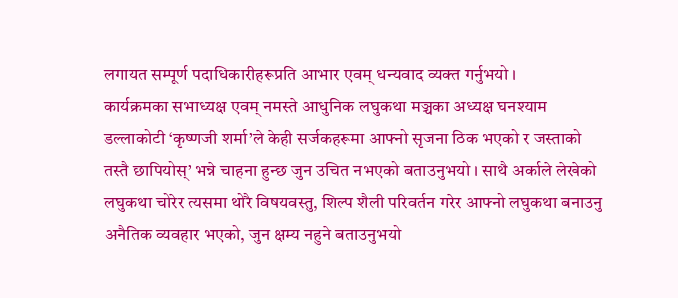लगायत सम्पूर्ण पदाधिकारीहरूप्रति आभार एवम् धन्यवाद व्यक्त गर्नुभयो ।
कार्यक्रमका सभाध्यक्ष एवम् नमस्ते आधुनिक लघुकथा मञ्चका अध्यक्ष घनश्याम डल्लाकोटी ‘कृष्णजी शर्मा’ले केही सर्जकहरूमा आफ्नो सृजना ठिक भएको र जस्ताको तस्तै छापियोस्’ भन्ने चाहना हुन्छ जुन उचित नभएको बताउनुभयो । साथै अर्काले लेखेको लघुकथा चोरेर त्यसमा थोरै विषयवस्तु, शिल्प शैली परिवर्तन गरेर आफ्नो लघुकथा बनाउनु अनैतिक व्यवहार भएको, जुन क्षम्य नहुने बताउनुभयो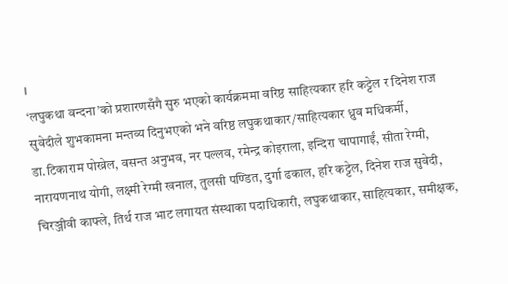।
‘लघुकथा वन्दना’को प्रशारणसँगै सुरु भएको कार्यक्रममा वरिष्ठ साहित्यकार हरि कट्टेल र दिनेश राज सुवेदीले शुभकामना मन्तव्य दिनुभएको भने वरिष्ठ लघुकथाकार/साहित्यकार ध्रुव मधिकर्मी, डा.टिकाराम पोख्रेल, वसन्त अनुभव, नर पल्लव, रमेन्द्र कोइराला, इन्दिरा चापागाईं, सीता रेग्मी, नारायणनाथ योगी, लक्ष्मी रेग्मी खनाल, तुलसी पण्डित, दुर्गा ढकाल, हरि कट्टेल, दिनेश राज सुवेदी, चिरञ्जीवी काफ्ले, तिर्थ राज भाट लगायत संस्थाका पदाधिकारी, लघुकथाकार, साहित्यकार, समीक्षक,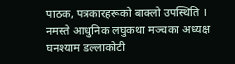पाठक, पत्रकारहरूको बाक्लो उपस्थिति ।
नमस्ते आधुनिक लघुकथा मञ्चका अध्यक्ष घनश्याम डल्लाकोटी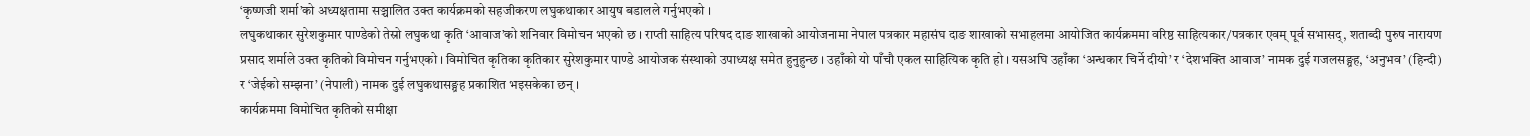‘कृष्णजी शर्मा’को अध्यक्षतामा सञ्चालित उक्त कार्यक्रमको सहजीकरण लघुकथाकार आयुष बडालले गर्नुभएको ।
लघुकथाकार सुरेशकुमार पाण्डेको तेस्रो लघुकथा कृति ‘आवाज’को शनिवार विमोचन भएको छ । राप्ती साहित्य परिषद दाङ शाखाको आयोजनामा नेपाल पत्रकार महासंघ दाङ शाखाको सभाहलमा आयोजित कार्यक्रममा वरिष्ठ साहित्यकार/पत्रकार एवम् पूर्व सभासद्, शताब्दी पुरुष नारायण प्रसाद शर्माले उक्त कृतिको विमोचन गर्नुभएको । विमोचित कृतिका कृतिकार सुरेशकुमार पाण्डे आयोजक संस्थाको उपाध्यक्ष समेत हुनुहुन्छ । उहाँको यो पाँचौ एकल साहित्यिक कृति हो । यसअघि उहाँका ‘अन्धकार चिर्ने दीयो’ र ‘देशभक्ति आवाज’ नामक दुई गजलसङ्ग्रह, ‘अनुभव’ (हिन्दी) र ‘जेईको सम्झना’ (नेपाली) नामक दुई लघुकथासङ्ग्रह प्रकाशित भइसकेका छन् ।
कार्यक्रममा विमोचित कृतिको समीक्षा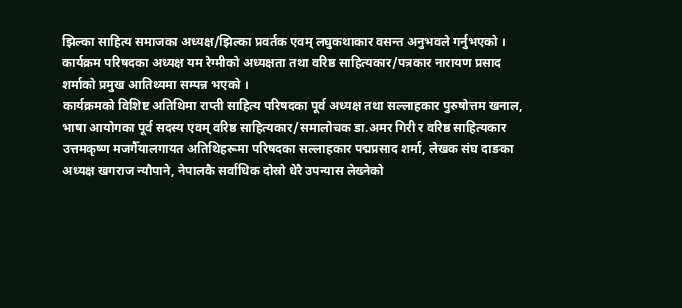झिल्का साहित्य समाजका अध्यक्ष/झिल्का प्रवर्तक एवम् लघुकथाकार वसन्त अनुभवले गर्नुभएको ।
कार्यक्रम परिषदका अध्यक्ष यम रेग्मीको अध्यक्षता तथा वरिष्ठ साहित्यकार/पत्रकार नारायण प्रसाद शर्माको प्रमुख आतिथ्यमा सम्पन्न भएको ।
कार्यक्रमको विशिष्ट अतिथिमा राप्ती साहित्य परिषदका पूर्व अध्यक्ष तथा सल्लाहकार पुरुषोत्तम खनाल, भाषा आयोगका पूर्व सदस्य एवम् वरिष्ठ साहित्यकार/समालोचक डा.अमर गिरी र वरिष्ठ साहित्यकार उत्तमकृष्ण मजगैँयालगायत अतिथिहरूमा परिषदका सल्लाहकार पद्मप्रसाद शर्मा, लेखक संघ दाङका अध्यक्ष खगराज न्यौपाने, नेपालकै सर्वाधिक दोस्रो धेरै उपन्यास लेख्नेको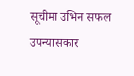सूचीमा उभिन सफल उपन्यासकार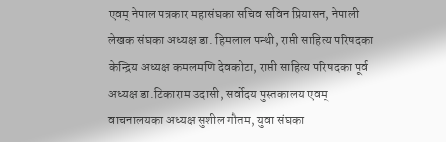एवम् नेपाल पत्रकार महासंघका सचिव सविन प्रियासन, नेपाली लेखक संघका अध्यक्ष डा. हिमलाल पन्थी, राप्ती साहित्य परिषदका केन्द्रिय अध्यक्ष कमलमणि देवकोटा, राप्ती साहित्य परिषदका पूर्व अध्यक्ष डा.टिकाराम उदासी, सर्वोदय पुस्तकालय एवम् वाचनालयका अध्यक्ष सुशील गौतम, युवा संघका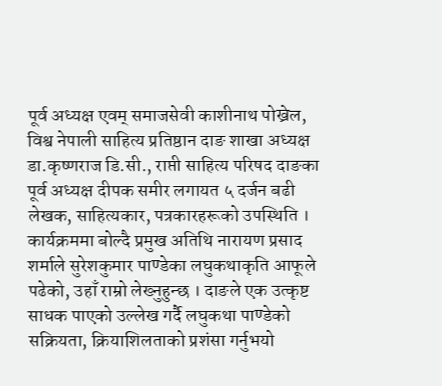पूर्व अध्यक्ष एवम् समाजसेवी काशीनाथ पोख्रेल, विश्व नेपाली साहित्य प्रतिष्ठान दाङ शाखा अध्यक्ष डा.कृष्णराज डि.सी., राप्ती साहित्य परिषद दाङका पूर्व अध्यक्ष दीपक समीर लगायत ५ दर्जन बढी लेखक, साहित्यकार, पत्रकारहरूको उपस्थिति ।
कार्यक्रममा बोल्दै प्रमुख अतिथि नारायण प्रसाद शर्माले सुरेशकुमार पाण्डेका लघुकथाकृति आफूले पढेको, उहाँ राम्रो लेख्नुहुन्छ । दाङले एक उत्कृष्ट साधक पाएको उल्लेख गर्दै लघुकथा पाण्डेको सक्रियता, क्रियाशिलताको प्रशंसा गर्नुभयो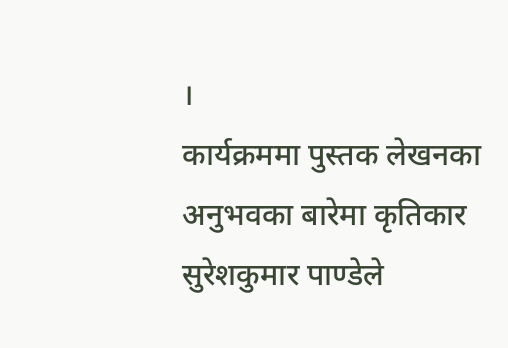।
कार्यक्रममा पुस्तक लेखनका अनुभवका बारेमा कृतिकार सुरेशकुमार पाण्डेले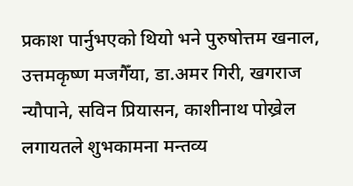प्रकाश पार्नुभएको थियो भने पुरुषोत्तम खनाल, उत्तमकृष्ण मजगैँया, डा.अमर गिरी, खगराज न्यौपाने, सविन प्रियासन, काशीनाथ पोख्रेल लगायतले शुभकामना मन्तव्य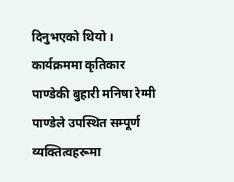दिनुभएको थियो । कार्यक्रममा कृतिकार पाण्डेकी बुहारी मनिषा रेग्मी पाण्डेले उपस्थित सम्पूर्ण व्यक्तित्वहरूमा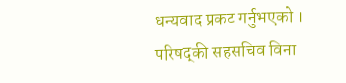धन्यवाद प्रकट गर्नुभएको ।
परिषद्की सहसचिव विना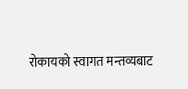रोकायको स्वागत मन्तव्यबाट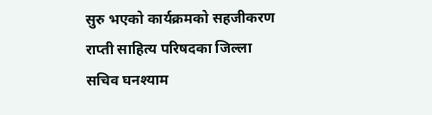सुरु भएको कार्यक्रमको सहजीकरण राप्ती साहित्य परिषदका जिल्ला सचिव घनश्याम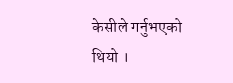केसीले गर्नुभएको थियो ।